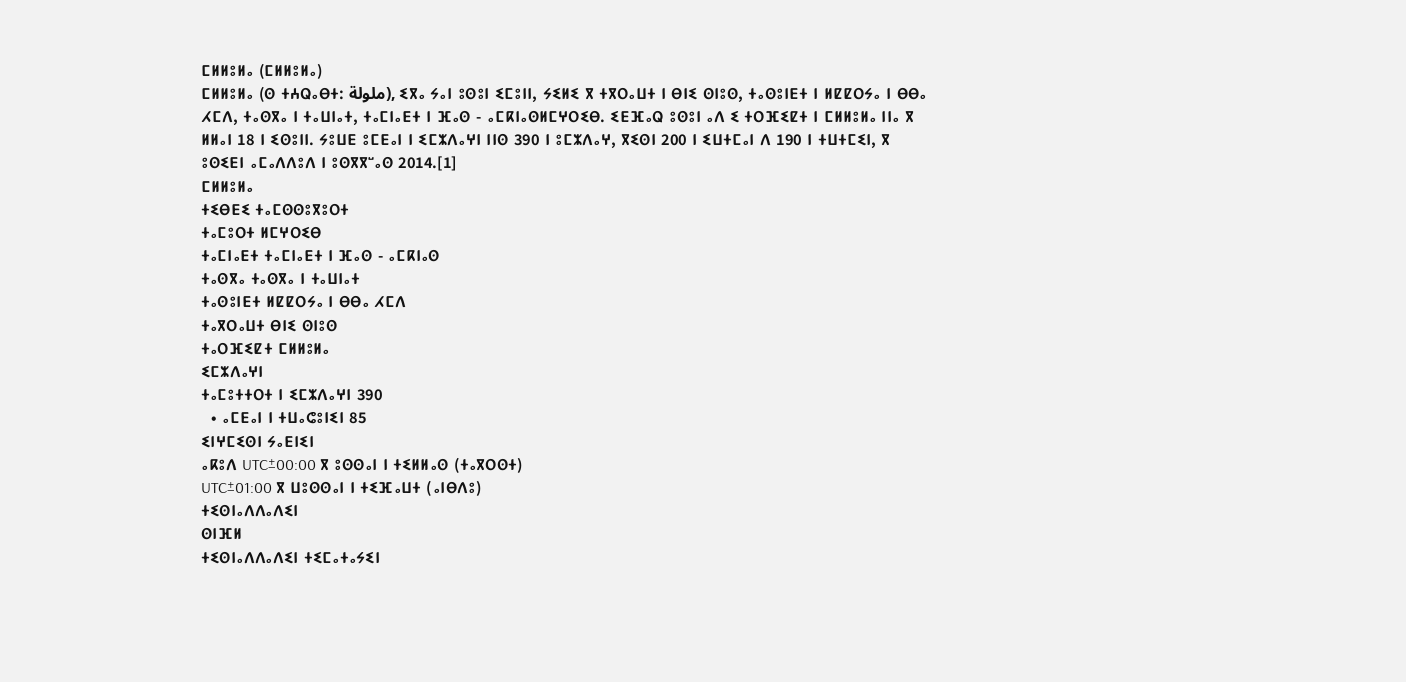ⵎⵍⵍⵓⵍⴰ (ⵎⵍⵍⵓⵍⴰ)
ⵎⵍⵍⵓⵍⴰ (ⵙ ⵜⵄⵕⴰⴱⵜ: ملولة), ⵉⴳⴰ ⵢⴰⵏ ⵓⵙⵓⵏ ⵉⵎⵓⵏⵏ, ⵢⵉⵍⵉ ⴳ ⵜⴳⵔⴰⵡⵜ ⵏ ⴱⵏⵉ ⵙⵏⵓⵙ, ⵜⴰⵙⵓⵏⴹⵜ ⵏ ⵍⵇⵇⵔⵢⴰ ⵏ ⴱⴱⴰ ⵃⵎⴷ, ⵜⴰⵙⴳⴰ ⵏ ⵜⴰⵡⵏⴰⵜ, ⵜⴰⵎⵏⴰⴹⵜ ⵏ ⴼⴰⵙ - ⴰⵎⴽⵏⴰⵙⵍⵎⵖⵔⵉⴱ. ⵉⴹⴼⴰⵕ ⵓⵙⵓⵏ ⴰⴷ ⵉ ⵜⵔⴼⵉⵇⵜ ⵏ ⵎⵍⵍⵓⵍⴰ ⵏⵏⴰ ⴳ ⵍⵍⴰⵏ 18 ⵏ ⵉⵙⵓⵏⵏ. ⵢⵓⵡⴹ ⵓⵎⴹⴰⵏ ⵏ ⵉⵎⵣⴷⴰⵖⵏ ⵏⵏⵙ 390 ⵏ ⵓⵎⵣⴷⴰⵖ, ⴳⵉⵙⵏ 200 ⵏ ⵉⵡⵜⵎⴰⵏ ⴷ 190 ⵏ ⵜⵡⵜⵎⵉⵏ, ⴳ ⵓⵙⵉⴹⵏ ⴰⵎⴰⴷⴷⵓⴷ ⵏ ⵓⵙⴳⴳⵯⴰⵙ 2014.[1]
ⵎⵍⵍⵓⵍⴰ
ⵜⵉⴱⴹⵉ ⵜⴰⵎⵙⵙⵓⴳⵓⵔⵜ
ⵜⴰⵎⵓⵔⵜ ⵍⵎⵖⵔⵉⴱ
ⵜⴰⵎⵏⴰⴹⵜ ⵜⴰⵎⵏⴰⴹⵜ ⵏ ⴼⴰⵙ - ⴰⵎⴽⵏⴰⵙ
ⵜⴰⵙⴳⴰ ⵜⴰⵙⴳⴰ ⵏ ⵜⴰⵡⵏⴰⵜ
ⵜⴰⵙⵓⵏⴹⵜ ⵍⵇⵇⵔⵢⴰ ⵏ ⴱⴱⴰ ⵃⵎⴷ
ⵜⴰⴳⵔⴰⵡⵜ ⴱⵏⵉ ⵙⵏⵓⵙ
ⵜⴰⵔⴼⵉⵇⵜ ⵎⵍⵍⵓⵍⴰ
ⵉⵎⵣⴷⴰⵖⵏ
ⵜⴰⵎⵓⵜⵜⵔⵜ ⵏ ⵉⵎⵣⴷⴰⵖⵏ 390
  • ⴰⵎⴹⴰⵏ ⵏ ⵜⵡⴰⵛⵓⵏⵉⵏ 85
ⵉⵏⵖⵎⵉⵙⵏ ⵢⴰⴹⵏⵉⵏ
ⴰⴽⵓⴷ UTC±00:00 ⴳ ⵓⵙⵙⴰⵏ ⵏ ⵜⵉⵍⵍⴰⵙ (ⵜⴰⴳⵔⵙⵜ)
UTC±01:00 ⴳ ⵡⵓⵙⵙⴰⵏ ⵏ ⵜⵉⴼⴰⵡⵜ (ⴰⵏⴱⴷⵓ)
ⵜⵉⵙⵏⴰⴷⴷⴰⴷⵉⵏ
ⵙⵏⴼⵍ
ⵜⵉⵙⵏⴰⴷⴷⴰⴷⵉⵏ ⵜⵉⵎⴰⵜⴰⵢⵉⵏ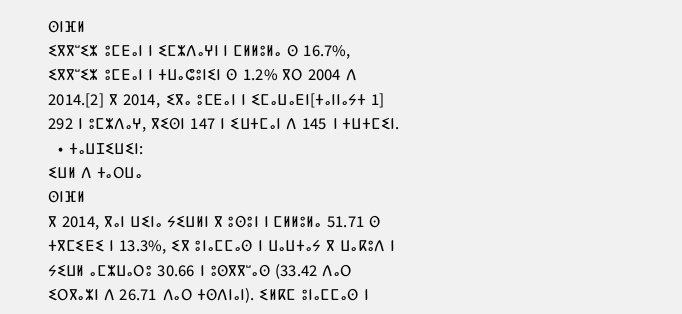ⵙⵏⴼⵍ
ⵉⴳⴳⵯⵉⵣ ⵓⵎⴹⴰⵏ ⵏ ⵉⵎⵣⴷⴰⵖⵏ ⵏ ⵎⵍⵍⵓⵍⴰ ⵙ 16.7%, ⵉⴳⴳⵯⵉⵣ ⵓⵎⴹⴰⵏ ⵏ ⵜⵡⴰⵛⵓⵏⵉⵏ ⵙ 1.2% ⴳⵔ 2004 ⴷ 2014.[2] ⴳ 2014, ⵉⴳⴰ ⵓⵎⴹⴰⵏ ⵏ ⵉⵎⴰⵡⴰⴹⵏ[ⵜⴰⵏⵏⴰⵢⵜ 1] 292 ⵏ ⵓⵎⵣⴷⴰⵖ, ⴳⵉⵙⵏ 147 ⵏ ⵉⵡⵜⵎⴰⵏ ⴷ 145 ⵏ ⵜⵡⵜⵎⵉⵏ.
  • ⵜⴰⵡⵊⵉⵡⵉⵏ:
ⵉⵡⵍ ⴷ ⵜⴰⵔⵡⴰ
ⵙⵏⴼⵍ
ⴳ 2014, ⴳⴰⵏ ⵡⵉⵏⴰ ⵢⵉⵡⵍⵏ ⴳ ⵓⵙⵓⵏ ⵏ ⵎⵍⵍⵓⵍⴰ 51.71 ⵙ ⵜⴳⵎⵉⴹⵉ ⵏ 13.3%, ⵉⴳ ⵓⵏⴰⵎⵎⴰⵙ ⵏ ⵡⴰⵡⵜⴰⵢ ⴳ ⵡⴰⴽⵓⴷ ⵏ ⵢⵉⵡⵍ ⴰⵎⵣⵡⴰⵔⵓ 30.66 ⵏ ⵓⵙⴳⴳⵯⴰⵙ (33.42 ⴷⴰⵔ ⵉⵔⴳⴰⵣⵏ ⴷ 26.71 ⴷⴰⵔ ⵜⵙⴷⵏⴰⵏ). ⵉⵍⴽⵎ ⵓⵏⴰⵎⵎⴰⵙ ⵏ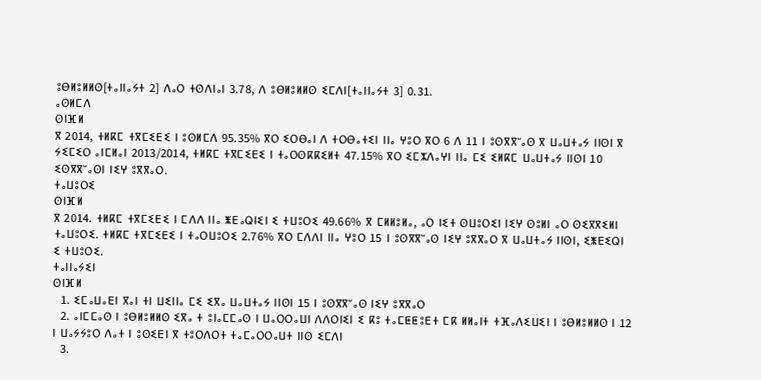ⵓⴱⵍⵓⵍⵍⵙ[ⵜⴰⵏⵏⴰⵢⵜ 2] ⴷⴰⵔ ⵜⵙⴷⵏⴰⵏ 3.78, ⴷ ⵓⴱⵍⵓⵍⵍⵙ ⵉⵎⴷⵏ[ⵜⴰⵏⵏⴰⵢⵜ 3] 0.31.
ⴰⵙⵍⵎⴷ
ⵙⵏⴼⵍ
ⴳ 2014, ⵜⵍⴽⵎ ⵜⴳⵎⵉⴹⵉ ⵏ ⵓⵙⵍⵎⴷ 95.35% ⴳⵔ ⵉⵔⴱⴰⵏ ⴷ ⵜⵔⴱⴰⵜⵉⵏ ⵏⵏⴰ ⵖⵓⵔ ⴳⵔ 6 ⴷ 11 ⵏ ⵓⵙⴳⴳⵯⴰⵙ ⴳ ⵡⴰⵡⵜⴰⵢ ⵏⵏⵙⵏ ⴳ ⵢⵉⵎⵉⵔ ⴰⵏⵎⵍⴰⵏ 2013/2014, ⵜⵍⴽⵎ ⵜⴳⵎⵉⴹⵉ ⵏ ⵜⴰⵔⵙⴽⴽⵉⵍⵜ 47.15% ⴳⵔ ⵉⵎⵣⴷⴰⵖⵏ ⵏⵏⴰ ⵎⵉ ⵉⵍⴽⵎ ⵡⴰⵡⵜⴰⵢ ⵏⵏⵙⵏ 10 ⵉⵙⴳⴳⵯⴰⵙⵏ ⵏⵉⵖ ⵓⴳⴳⴰⵔ.
ⵜⴰⵡⵓⵔⵉ
ⵙⵏⴼⵍ
ⴳ 2014. ⵜⵍⴽⵎ ⵜⴳⵎⵉⴹⵉ ⵏ ⵎⴷⴷ ⵏⵏⴰ ⵥⴹⴰⵕⵏⵉⵏ ⵉ ⵜⵡⵓⵔⵉ 49.66% ⴳ ⵎⵍⵍⵓⵍⴰ, ⴰⵔ ⵏⵉⵜ ⵙⵡⵓⵔⵉⵏ ⵏⵉⵖ ⵙⵓⵍⵏ ⴰⵔ ⵙⵉⴳⴳⵉⵍⵏ ⵜⴰⵡⵓⵔⵉ. ⵜⵍⴽⵎ ⵜⴳⵎⵉⴹⵉ ⵏ ⵜⴰⵔⵡⵓⵔⵉ 2.76% ⴳⵔ ⵎⴷⴷⵏ ⵏⵏⴰ ⵖⵓⵔ 15 ⵏ ⵓⵙⴳⴳⵯⴰⵙ ⵏⵉⵖ ⵓⴳⴳⴰⵔ ⴳ ⵡⴰⵡⵜⴰⵢ ⵏⵏⵙⵏ, ⵉⵥⴹⵉⵕⵏ ⵉ ⵜⵡⵓⵔⵉ.
ⵜⴰⵏⵏⴰⵢⵉⵏ
ⵙⵏⴼⵍ
  1. ⵉⵎⴰⵡⴰⴹⵏ ⴳⴰⵏ ⵜⵏ ⵡⵉⵏⵏⴰ ⵎⵉ ⵉⴳⴰ ⵡⴰⵡⵜⴰⵢ ⵏⵏⵙⵏ 15 ⵏ ⵓⵙⴳⴳⵯⴰⵙ ⵏⵉⵖ ⵓⴳⴳⴰⵔ
  2. ⴰⵏⵎⵎⴰⵙ ⵏ ⵓⴱⵍⵓⵍⵍⵙ ⵉⴳⴰ ⵜ ⵓⵏⴰⵎⵎⴰⵙ ⵏ ⵡⴰⵔⵔⴰⵡⵏ ⴷⴷⵔⵏⵉⵏ ⵉ ⴽⵓ ⵜⴰⵎⵟⵟⵓⴹⵜ ⵎⴽ ⵍⵍⴰⵏⵜ ⵜⴼⴰⴷⵉⵡⵉⵏ ⵏ ⵓⴱⵍⵓⵍⵍⵙ ⵏ 12 ⵏ ⵡⴰⵢⵢⵓⵔ ⴷⴰⵜ ⵏ ⵓⵙⵉⴹⵏ ⴳ ⵜⵓⵔⴷⵔⵜ ⵜⴰⵎⴰⵔⵔⴰⵡⵜ ⵏⵏⵙ ⵉⵎⴷⵏ
  3.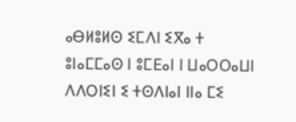ⴰⴱⵍⵓⵍⵙ ⵉⵎⴷⵏ ⵉⴳⴰ ⵜ ⵓⵏⴰⵎⵎⴰⵙ ⵏ ⵓⵎⴹⴰⵏ ⵏ ⵡⴰⵔⵔⴰⵡⵏ ⴷⴷⵔⵏⵉⵏ ⵉ ⵜⵙⴷⵏⴰⵏ ⵏⵏⴰ ⵎⵉ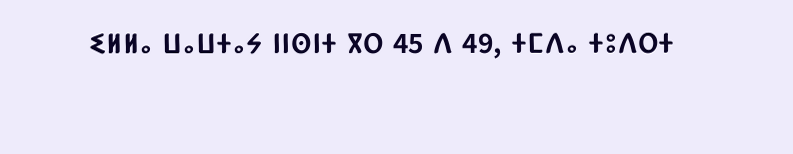ⵉⵍⵍⴰ ⵡⴰⵡⵜⴰⵢ ⵏⵏⵙⵏⵜ ⴳⵔ 45 ⴷ 49, ⵜⵎⴷⴰ ⵜⵓⴷⵔⵜ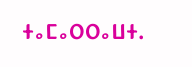ⵜⴰⵎⴰⵔⵔⴰⵡⵜ.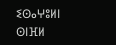ⵉⵙⴰⵖⵓⵍⵏ
ⵙⵏⴼⵍ